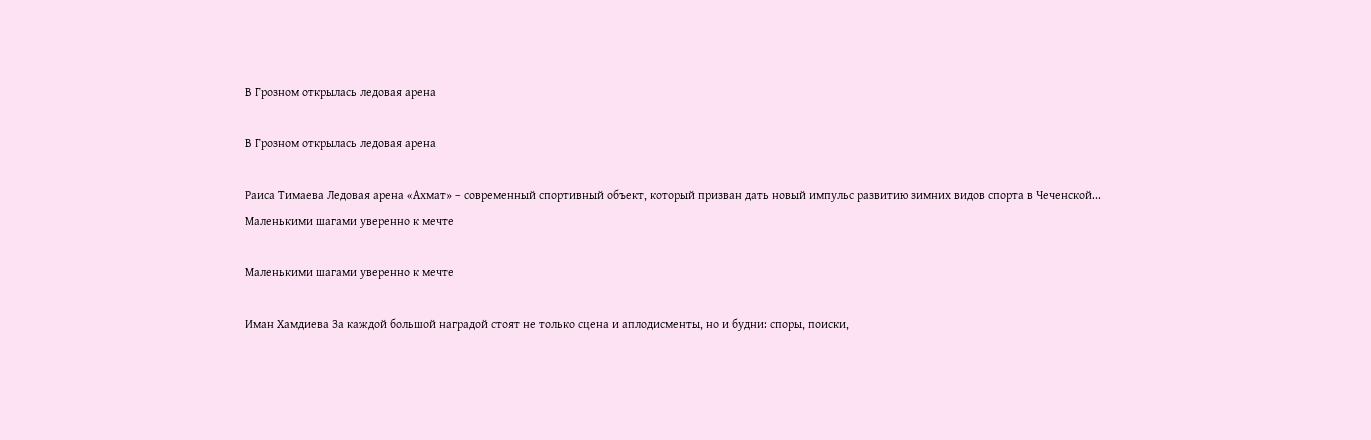В Грозном открылась ледовая арена

В Грозном открылась ледовая арена

Раиса Тимаева Ледовая арена «Ахмат» – современный спортивный объект, который призван дать новый импульс развитию зимних видов спорта в Чеченской...
Маленькими шагами уверенно к мечте

Маленькими шагами уверенно к мечте

Иман Хамдиева За каждой большой наградой стоят не только сцена и аплодисменты, но и будни: споры, поиски,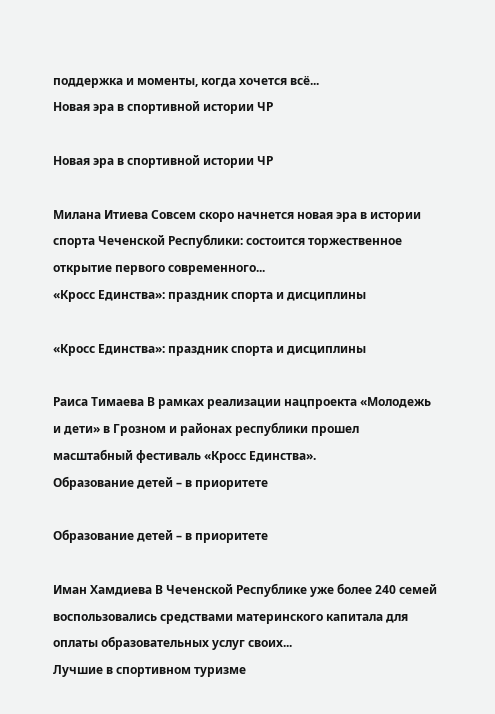поддержка и моменты, когда хочется всё...
Новая эра в спортивной истории ЧР

Новая эра в спортивной истории ЧР

Милана Итиева Совсем скоро начнется новая эра в истории спорта Чеченской Республики: состоится торжественное открытие первого современного...
«Кросс Единства»: праздник спорта и дисциплины

«Кросс Единства»: праздник спорта и дисциплины

Раиса Тимаева В рамках реализации нацпроекта «Молодежь и дети» в Грозном и районах республики прошел масштабный фестиваль «Кросс Единства».
Образование детей – в приоритете

Образование детей – в приоритете

Иман Хамдиева В Чеченской Республике уже более 240 семей воспользовались средствами материнского капитала для оплаты образовательных услуг своих...
Лучшие в спортивном туризме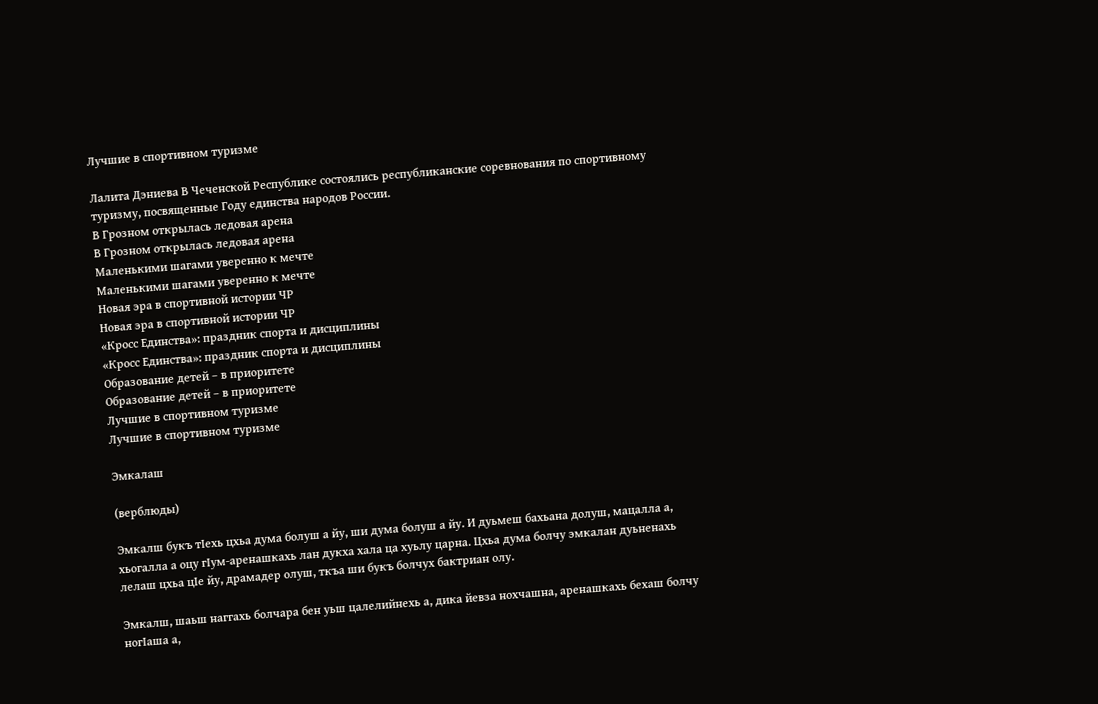Лучшие в спортивном туризме

Лалита Дэниева В Чеченской Республике состоялись республиканские соревнования по спортивному туризму, посвященные Году единства народов России.
В Грозном открылась ледовая арена
В Грозном открылась ледовая арена
Маленькими шагами уверенно к мечте
Маленькими шагами уверенно к мечте
Новая эра в спортивной истории ЧР
Новая эра в спортивной истории ЧР
«Кросс Единства»: праздник спорта и дисциплины
«Кросс Единства»: праздник спорта и дисциплины
Образование детей – в приоритете
Образование детей – в приоритете
Лучшие в спортивном туризме
Лучшие в спортивном туризме

Эмкалаш

(верблюды)

Эмкалш букъ тIехь цхьа дума болуш а йу, ши дума болуш а йу. И дуьмеш бахьана долуш, мацалла а, хьогалла а оцу гIум-аренашкахь лан дукха хала ца хуьлу царна. Цхьа дума болчу эмкалан дуьненахь лелаш цхьа цIе йу, драмадер олуш, ткъа ши букъ болчух бактриан олу.

Эмкалш, шаьш наггахь болчара бен уьш цалелийнехь а, дика йевза нохчашна, аренашкахь бехаш болчу ногIаша а,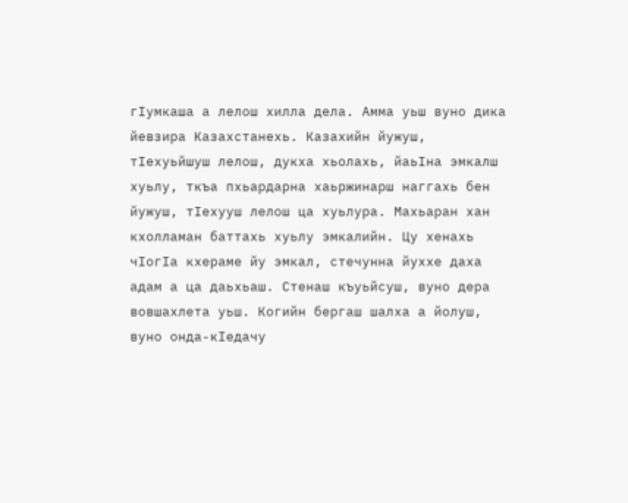гIумкаша а лелош хилла дела. Амма уьш вуно дика йевзира Казахстанехь. Казахийн йужуш, тIехуьйшуш лелош, дукха хьолахь, йаьIна эмкалш хуьлу, ткъа пхьардарна хаьржинарш наггахь бен йужуш, тIехууш лелош ца хуьлура. Махьаран хан кхолламан баттахь хуьлу эмкалийн. Цу хенахь чIогIа кхераме йу эмкал, стечунна йуххе даха адам а ца даьхьаш. Стенаш къуьйсуш, вуно дера вовшахлета уьш. Когийн бергаш шалха а йолуш, вуно онда-кIедачу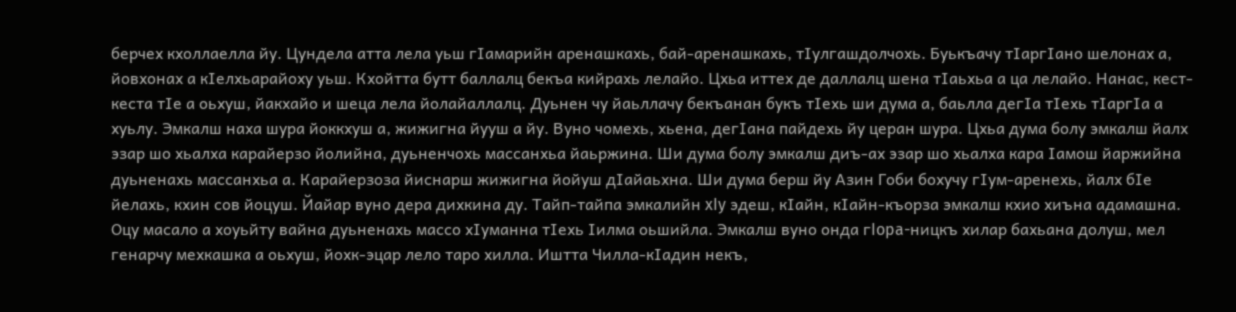берчех кхоллаелла йу. Цундела атта лела уьш гIамарийн аренашкахь, бай-аренашкахь, тIулгашдолчохь. Буькъачу тIаргIано шелонах а, йовхонах а кIелхьарайоху уьш. Кхойтта бутт баллалц бекъа кийрахь лелайо. Цхьа иттех де даллалц шена тIаьхьа а ца лелайо. Нанас, кест-кеста тIе а оьхуш, йакхайо и шеца лела йолайаллалц. Дуьнен чу йаьллачу бекъанан букъ тIехь ши дума а, баьлла дегIа тIехь тIаргIа а хуьлу. Эмкалш наха шура йоккхуш а, жижигна йууш а йу. Вуно чомехь, хьена, дегIана пайдехь йу церан шура. Цхьа дума болу эмкалш йалх эзар шо хьалха карайерзо йолийна, дуьненчохь массанхьа йаьржина. Ши дума болу эмкалш диъ-ах эзар шо хьалха кара Iамош йаржийна дуьненахь массанхьа а. Карайерзоза йиснарш жижигна йойуш дIайаьхна. Ши дума берш йу Азин Гоби бохучу гIум-аренехь, йалх бIе йелахь, кхин сов йоцуш. Йайар вуно дера дихкина ду. Тайп-тайпа эмкалийн xIy эдеш, кIайн, кIайн-къорза эмкалш кхио хиъна адамашна. Оцу масало а хоуьйту вайна дуьненахь массо хIуманна тIехь Iилма оьшийла. Эмкалш вуно онда гIopa-ницкъ хилар бахьана долуш, мел генарчу мехкашка а оьхуш, йохк-эцар лело таро хилла. Иштта Чилла-кIадин некъ,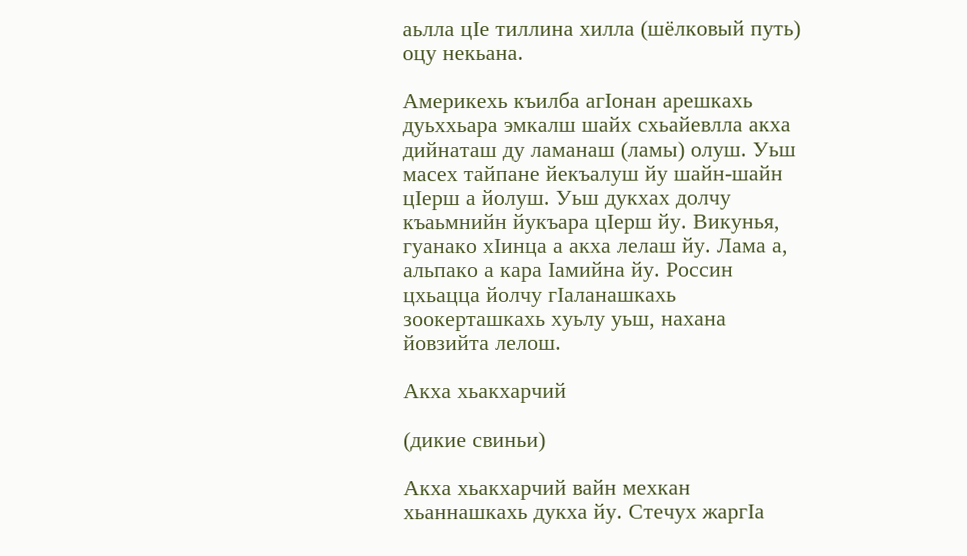аьлла цIе тиллина хилла (шёлковый путь) оцу некьана.

Америкехь къилба агIонан арешкахь дуьххьара эмкалш шайх схьайевлла акха дийнаташ ду ламанаш (ламы) олуш. Уьш масех тайпане йекъалуш йу шайн-шайн цIерш а йолуш. Уьш дукхах долчу къаьмнийн йукъара цIерш йу. Викунья, гуанако хIинца а акха лелаш йу. Лама а, альпако а кара Iамийна йу. Россин цхьацца йолчу гIаланашкахь зоокерташкахь хуьлу уьш, нахана йовзийта лелош.

Акха хьакхарчий

(дикие свиньи)

Акха хьакхарчий вайн мехкан хьаннашкахь дукха йу. Стечух жаргIа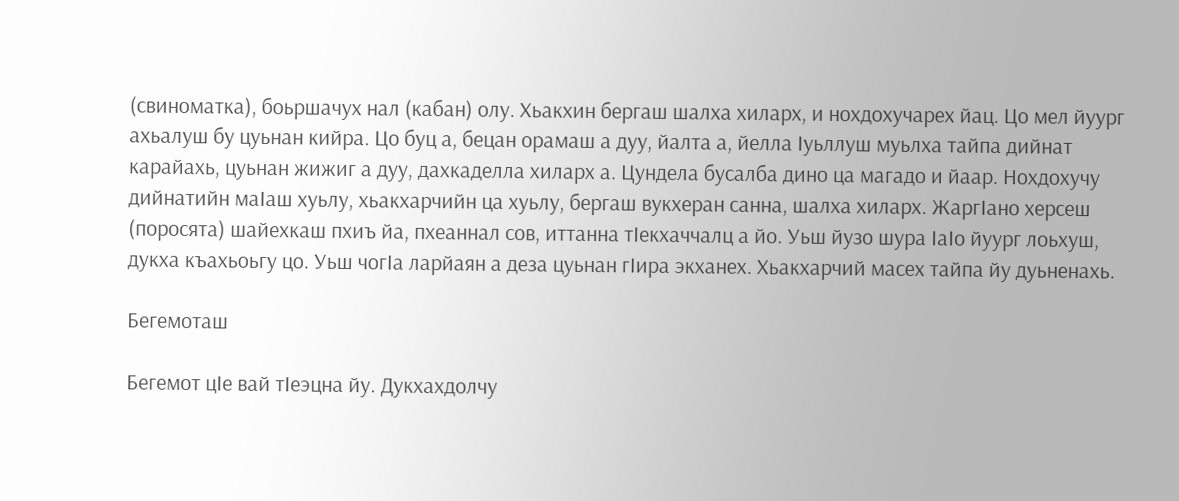(свиноматка), боьршачух нал (кабан) олу. Хьакхин бергаш шалха хиларх, и нохдохучарех йац. Цо мел йуург ахьалуш бу цуьнан кийра. Цо буц а, бецан орамаш а дуу, йалта а, йелла Iуьллуш муьлха тайпа дийнат карайахь, цуьнан жижиг а дуу, дахкаделла хиларх а. Цундела бусалба дино ца магадо и йаар. Нохдохучу дийнатийн маIаш хуьлу, хьакхарчийн ца хуьлу, бергаш вукхеран санна, шалха хиларх. ЖаргIано херсеш (поросята) шайехкаш пхиъ йа, пхеаннал сов, иттанна тIекхаччалц а йо. Уьш йузо шура IаIо йуург лоьхуш, дукха къахьоьгу цо. Уьш чогIа ларйаян а деза цуьнан гIира экханех. Хьакхарчий масех тайпа йу дуьненахь.

Бегемоташ

Бегемот цIе вай тIеэцна йу. Дукхахдолчу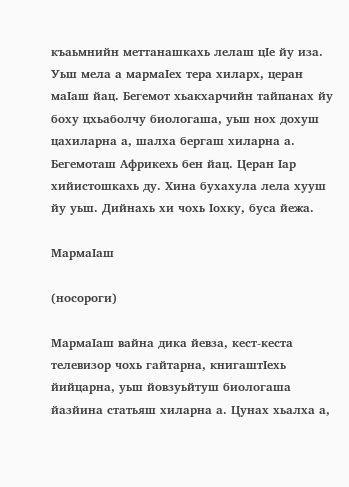къаьмнийн меттанашкахь лелаш цIе йу иза. Уьш мела а мармаIех тера хиларх, церан маIаш йац. Бегемот хьакхарчийн тайпанах йу боху цхьаболчу биологаша, уьш нох дохуш цахиларна а, шалха бергаш хиларна а. Бегемоташ Африкехь бен йац. Церан Iар хийистошкахь ду. Хина бухахула лела хууш йу уьш. Дийнахь хи чохь Iохку, буса йежа.

МармаIаш

(носороги)

МармаIаш вайна дика йевза, кест-кеста телевизор чохь гайтарна, книгаштIехь йийцарна, уьш йовзуьйтуш биологаша йазйина статьяш хиларна а. Цунах хьалха а,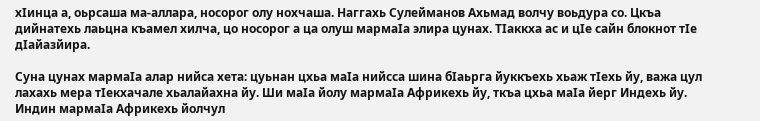хIинца а, оьрсаша ма-аллара, носорог олу нохчаша. Наггахь Сулейманов Ахьмад волчу воьдура со. Цкъа дийнатехь лаьцна къамел хилча, цо носорог а ца олуш мармаIа элира цунах. ТIаккха ас и цIе сайн блокнот тIе дIайазйира.

Суна цунах мармаIа aлap нийса хета: цуьнан цхьа маIа нийсса шина бIаьрга йуккъехь хьаж тIехь йу, важа цул лахахь мера тIекхачале хьалайахна йу. Ши маIа йолу мармаIа Африкехь йу, ткъа цхьа маIа йерг Индехь йу. Индин мармаIа Африкехь йолчул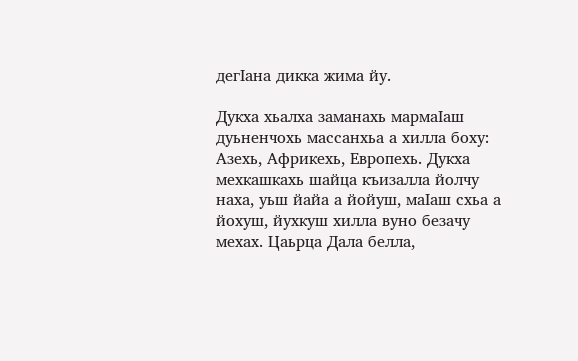дегIана дикка жима йу.

Дукха хьалха заманахь мармаIаш дуьненчохь массанхьа а хилла боху: Азехь, Африкехь, Европехь. Дукха мехкашкахь шайца къизалла йолчу наха, уьш йайа а йойуш, маIаш схьа а йохуш, йухкуш хилла вуно безачу мехах. Цаьрца Дала белла,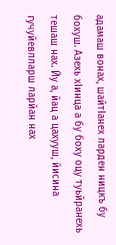адамаш вонах, шайтIанех ларден ницкъ бу бохуш. Азехь хIинца а бу боху оцу туьйранехь тешаш нах. Йу а, йац а цахууш, йисина гучуйевлларш ларйан нах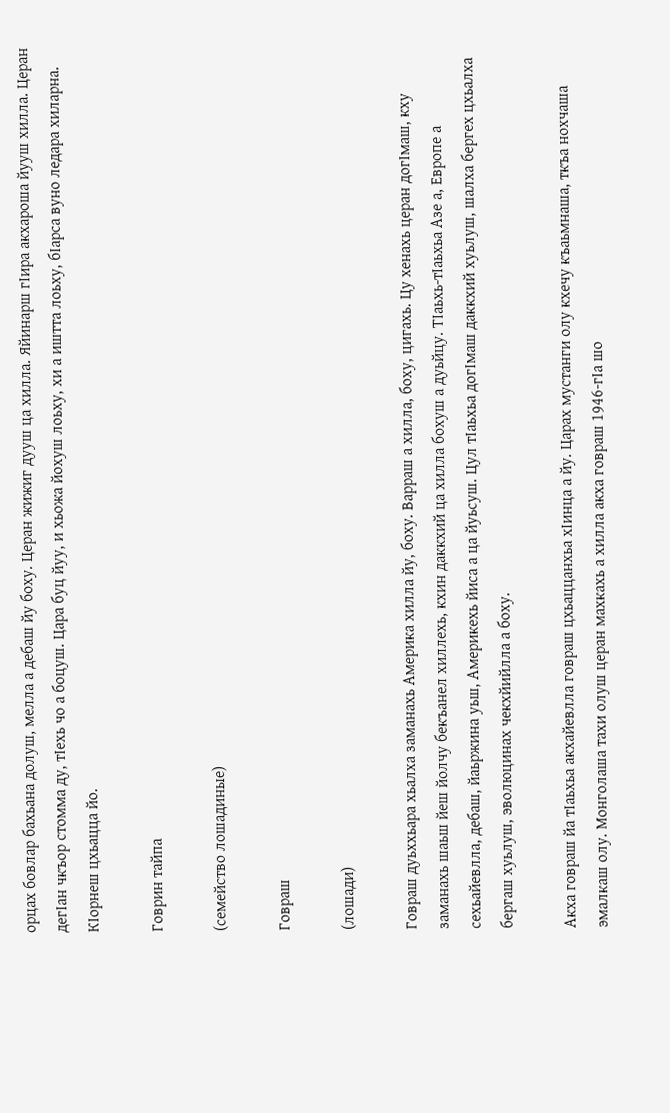орцах бовлар бахьана долуш, мелла а дебаш йу боху. Церан жижиг дууш ца хилла. Яйинарш гIира акхароша йууш хилла. Церан дегIан чкъор стомма ду, тIехь чо а боцуш. Цара буц йуу, и хьожа йохуш лоьху, хи а иштта лоьху, бIарса вуно ледара хиларна. КIорнеш цхьацца йо.

Говрин тайпа

(семейство лошадиные)

Говраш

(лошади)

Говраш дуьххьара хьалха заманахь Америка хилла йу, боху. Варраш а хилла, боху, цигахь. Цу хенахь церан догIмаш, кху заманахь шаьш йеш йолчу бекъанел хиллехь, кхин даккхий ца хилла бохуш а дуьйцу. ТIаьхь-тIаьхьа Азе а, Европе а сехьайевлла, дебаш, йаьржина уьш, Америкехь йиса а ца йуьсуш. Цул тIаьхьа догIмаш даккхий хуьлуш, шалха бергех цхьалха бергаш хуьлуш, эволюцинах чекхйийлла а боху.

Акха говраш йа тIаьхьа акхайевлла говраш цхьаццанхьа хIинца а йу. Царах мустанги олу кхечу къаьмнаша, ткъа нохчаша эмалкаш олу. Монголаша тахи олуш церан махкахь а хилла акха говраш 1946-гIа шо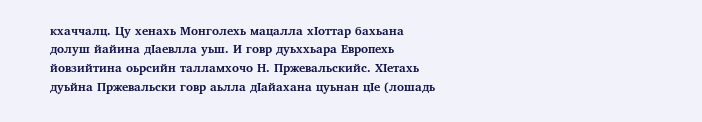кхаччалц. Цу хенахь Монголехь мацалла хIоттар бахьана долуш йайина дIаевлла уьш. И говр дуьххьара Европехь йовзийтина оьрсийн талламхочо Н. Пржевальскийс. ХIетахь дуьйна Пржевальски говр аьлла дIайахана цуьнан цIе (лошадь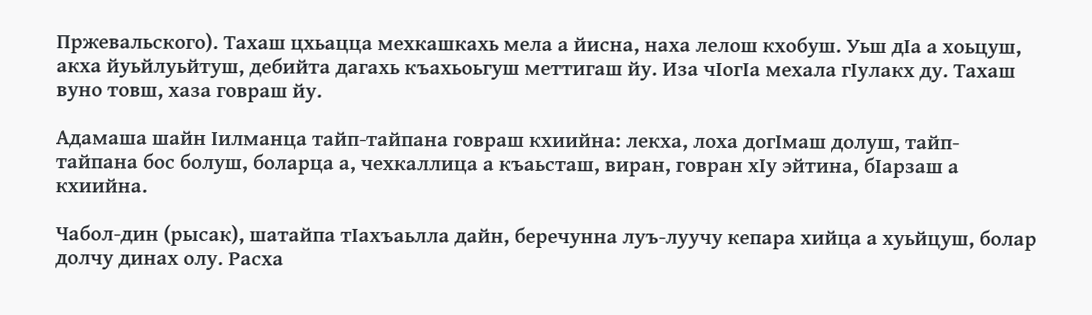Пржевальского). Тахаш цхьацца мехкашкахь мела а йисна, наха лелош кхобуш. Уьш дIа а хоьцуш, акха йуьйлуьйтуш, дебийта дагахь къахьоьгуш меттигаш йу. Иза чIогIа мехала гIулакх ду. Тахаш вуно товш, хаза говраш йу.

Адамаша шайн Iилманца тайп-тайпана говраш кхиийна: лекха, лоха догIмаш долуш, тайп-тайпана бос болуш, боларца а, чехкаллица а къаьсташ, виран, говран хIу эйтина, бIарзаш а кхиийна.

Чабол-дин (рысак), шатайпа тIахъаьлла дайн, беречунна луъ-луучу кепара хийца а хуьйцуш, болар долчу динах олу. Расха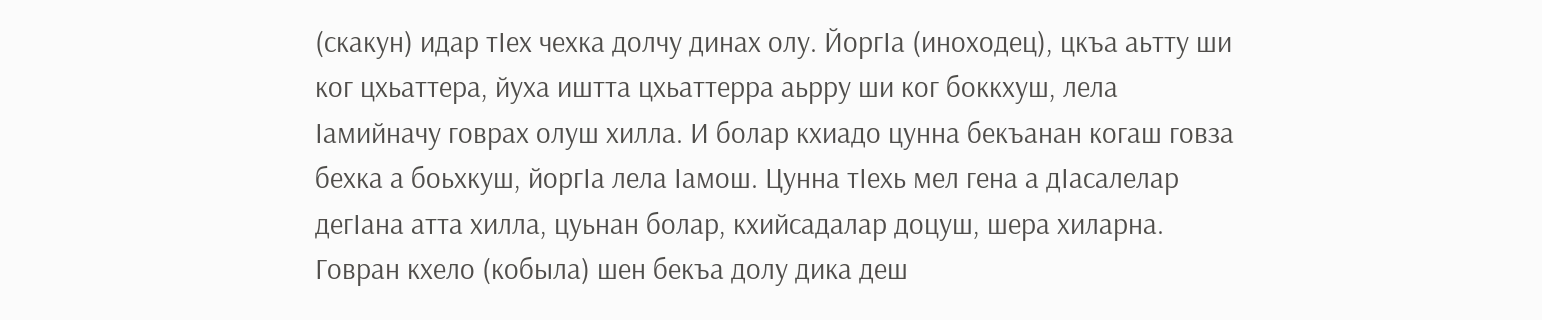(скакун) идар тIех чехка долчу динах олу. ЙоргIа (иноходец), цкъа аьтту ши ког цхьаттера, йуха иштта цхьаттерра аьрру ши ког боккхуш, лела Iамийначу говрах олуш хилла. И болар кхиадо цунна бекъанан когаш говза бехка а боьхкуш, йоргIа лела Iамош. Цунна тIехь мел гена а дIасалелар дегIана атта хилла, цуьнан болар, кхийсадалар доцуш, шера хиларна. Говран кхело (кобыла) шен бекъа долу дика деш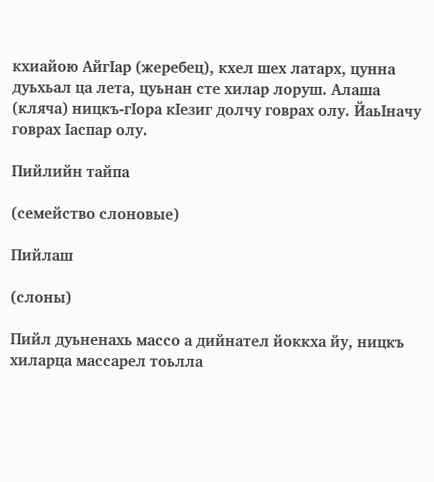кхиайою АйгIар (жеребец), кхел шех латарх, цунна дуьхьал ца лета, цуьнан сте хилар лоруш. Алаша (кляча) ницкъ-гIора кIезиг долчу говрах олу. ЙаьIначу говрах Iаспар олу.

Пийлийн тайпа

(семейство слоновые)

Пийлаш

(слоны)

Пийл дуьненахь массо а дийнател йоккха йу, ницкъ хиларца массарел тоьлла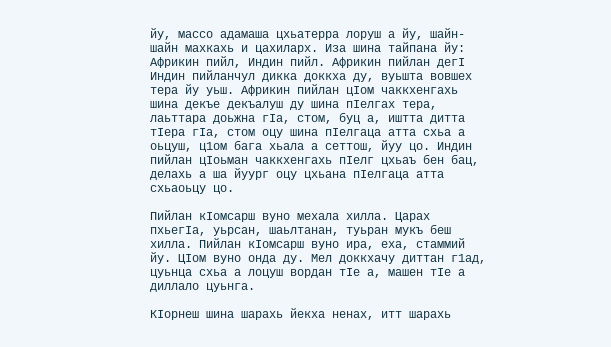йу, массо адамаша цхьатерра лоруш а йу, шайн-шайн махкахь и цахиларх. Иза шина тайпана йу: Африкин пийл, Индин пийл. Африкин пийлан дегI Индин пийланчул дикка доккха ду, вуьшта вовшех тера йу уьш. Африкин пийлан цIом чаккхенгахь шина декъе декъалуш ду шина пIелгах тера, лаьттара доьжна гIa, стом, буц а, иштта дитта тIера гIa, стом оцу шина пIелгаца атта схьа а оьцуш, ц1ом бага хьала а сеттош, йуу цо. Индин пийлан цIоьман чаккхенгахь пIелг цхьаъ бен бац, делахь а ша йуург оцу цхьана пIелгаца атта схьаоьцу цо.

Пийлан кIомсарш вуно мехала хилла. Царах пхьегIa, уьрсан, шаьлтанан, туьран мукъ беш хилла. Пийлан кIомсарш вуно ира, еха, стаммий йу. ЦIом вуно онда ду. Мел доккхачу диттан г1ад, цуьнца схьа а лоцуш вордан тIе а, машен тIе а диллало цуьнга.

КIорнеш шина шарахь йекха ненах, итт шарахь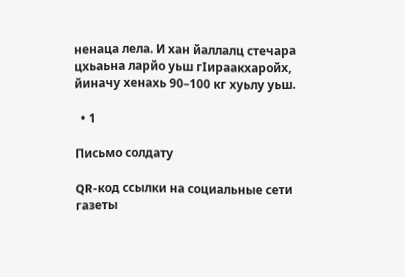ненаца лела. И хан йаллалц стечара цхьаьна ларйо уьш гIираакхаройх, йиначу хенахь 90–100 кг хуьлу уьш.

  • 1

Письмо солдату

QR-код ссылки на социальные сети газеты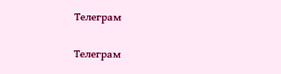Телеграм

Телеграм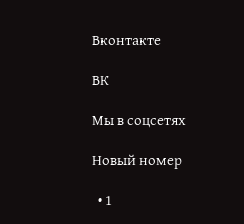Вконтакте

ВК

Мы в соцсетях

Новый номер

  • 1